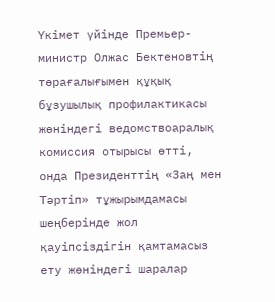Үкімет үйінде Премьер-министр Олжас Бектеновтің төрағалығымен құқық бұзушылық профилактикасы жөніндегі ведомствоаралық комиссия отырысы өтті, онда Президенттің «Заң мен Тәртіп» тұжырымдамасы шеңберінде жол қауіпсіздігін қамтамасыз ету жөніндегі шаралар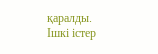қаралды.
Ішкі істер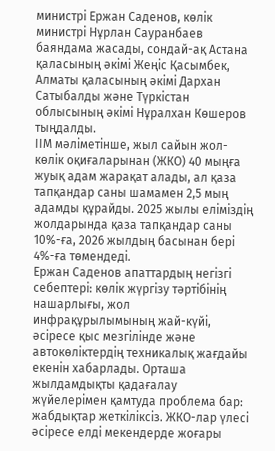министрі Ержан Саденов, көлік министрі Нұрлан Сауранбаев баяндама жасады, сондай-ақ Астана қаласының әкімі Жеңіс Қасымбек, Алматы қаласының әкімі Дархан Сатыбалды және Түркістан облысының әкімі Нұралхан Көшеров тыңдалды.
ІІМ мәліметінше, жыл сайын жол-көлік оқиғаларынан (ЖКО) 40 мыңға жуық адам жарақат алады, ал қаза тапқандар саны шамамен 2,5 мың адамды құрайды. 2025 жылы еліміздің жолдарында қаза тапқандар саны 10%-ға, 2026 жылдың басынан бері 4%-ға төмендеді.
Ержан Саденов апаттардың негізгі себептері: көлік жүргізу тәртібінің нашарлығы, жол инфрақұрылымының жай-күйі, әсіресе қыс мезгілінде және автокөліктердің техникалық жағдайы екенін хабарлады. Орташа жылдамдықты қадағалау жүйелерімен қамтуда проблема бар: жабдықтар жеткіліксіз. ЖКО-лар үлесі әсіресе елді мекендерде жоғары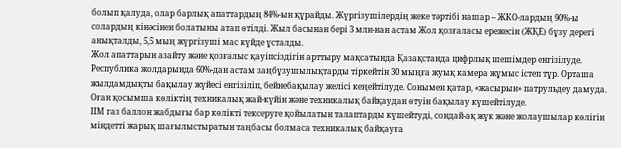болып қалуда, олар барлық апаттардың 84%-ын құрайды. Жүргізушілердің жеке тәртібі нашар – ЖКО-лардың 90%-ы солардың кінәсінен болатыны атап өтілді. Жыл басынан бері 3 млн-нан астам Жол қозғаласы ережесін (ЖҚЕ) бұзу дерегі анықталды, 5,5 мың жүргізуші мас күйде ұсталды.
Жол апаттарын азайту және қозғалыс қауіпсіздігін арттыру мақсатында Қазақстанда цифрлық шешімдер енгізілуде. Республика жолдарында 60%-дан астам заңбұзушылықтарды тіркейтін 30 мыңға жуық камера жұмыс істеп тұр. Орташа жылдамдықты бақылау жүйесі енгізіліп, бейнебақылау желісі кеңейтілуде. Сонымен қатар, «жасырын» патрульдеу дамуда. Оған қосымша көліктің техникалық жай-күйін және техникалық байқаудан өтуін бақылау күшейтілуде.
ІІМ газ баллон жабдығы бар көлікті тексеруге қойылатын талаптарды күшейтуді, сондай-ақ жүк және жолаушылар көлігін міндетті жарық шағылыстыратын таңбасы болмаса техникалық байқауға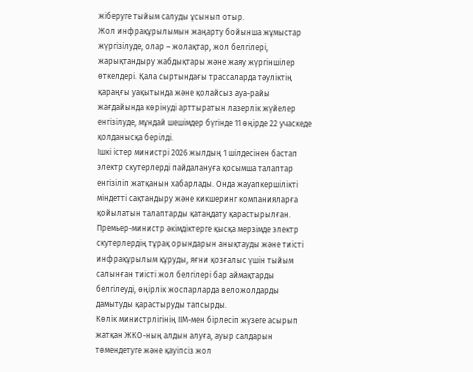жіберуге тыйым салуды ұсынып отыр.
Жол инфрақұрылымын жаңарту бойынша жұмыстар жүргізілуде, олар – жолақтар, жол белгілері, жарықтандыру жабдықтары және жаяу жүргіншілер өткелдері. Қала сыртындағы трассаларда тәуліктің қараңғы уақытында және қолайсыз ауа-райы жағдайында көрінуді арттыратын лазерлік жүйелер енгізілуде, мұндай шешімдер бүгінде 11 өңірде 22 учаскеде қолданысқа берілді.
Ішкі істер министрі 2026 жылдың 1 шілдесінен бастап электр скутерлерді пайдалануға қосымша талаптар енгізіліп жатқанын хабарлады. Онда жауапкершілікті міндетті сақтандыру және кикшеринг компанияларға қойылатын талаптарды қатаңдату қарастырылған.
Премьер-министр әкімдіктерге қысқа мерзімде электр скутерлердің тұрақ орындарын анықтауды және тиісті инфрақұрылым құруды, яғни қозғалыс үшін тыйым салынған тиісті жол белгілері бар аймақтарды белгілеуді, өңірлік жоспарларда веложолдарды дамытуды қарастыруды тапсырды.
Көлік министрлігінің ІІМ-мен бірлесіп жүзеге асырып жатқан ЖКО-ның алдын алуға, ауыр салдарын төмендетуге және қауіпсіз жол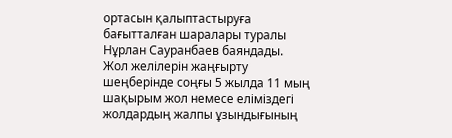ортасын қалыптастыруға бағытталған шаралары туралы Нұрлан Сауранбаев баяндады.
Жол желілерін жаңғырту шеңберінде соңғы 5 жылда 11 мың шақырым жол немесе еліміздегі жолдардың жалпы ұзындығының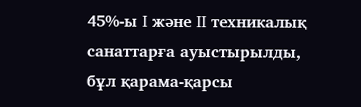45%-ы I және II техникалық санаттарға ауыстырылды, бұл қарама-қарсы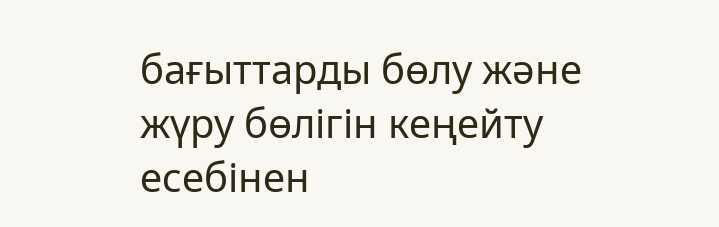бағыттарды бөлу және жүру бөлігін кеңейту есебінен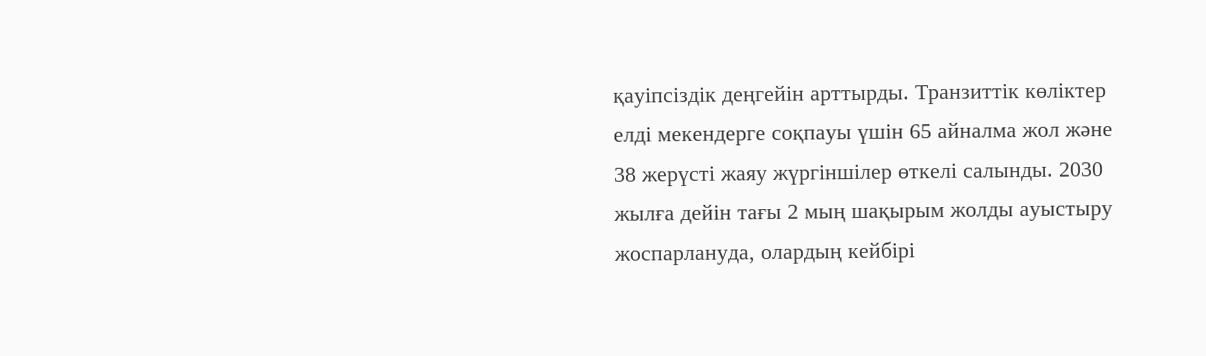қауіпсіздік деңгейін арттырды. Транзиттік көліктер елді мекендерге соқпауы үшін 65 айналма жол және 38 жерүсті жаяу жүргіншілер өткелі салынды. 2030 жылға дейін тағы 2 мың шақырым жолды ауыстыру жоспарлануда, олардың кейбірі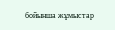бойынша жұмыстар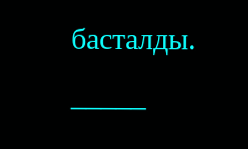басталды.
_____